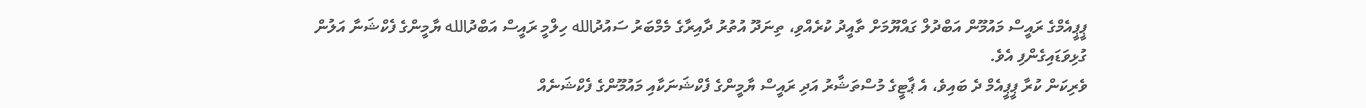ޕީޕީއެމްގެ ރައީސް މައުމޫން އަބްދުލް ގައްޔޫމަށް ތާއީދު ކުރެއްވި، ތިނަދޫ އުތުރު ދާއިރާގެ މެމްބަރު ސައުދުالله ހިލްމީ ރައީސް އަބްދުالله ޔާމީންގެ ފެކްޝަނާ އަލުން ގުޅިވަޑައިގެންފި އެވެ.
ވެރިކަން ކުރާ ޕީޕީއެމް ދެ ބައިވެ، އެ ޕާޓީގެ މުސްތަޝާރު އަދި ރައީސް ޔާމީންގެ ފެކްޝަނަކާއި މައުމޫންގެ ފެކްޝަނެއް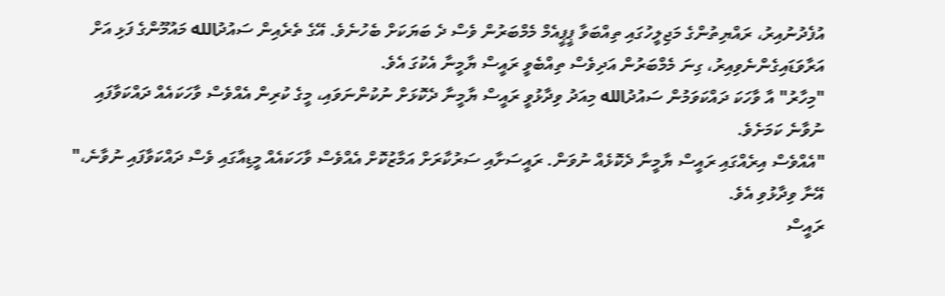އުފެދުނުއިރު، ރައްޔިތުންގެ މަޖިލީހުގައި ތިއްބަވާ ޕީޕީއެމް މެމްބަރުން ވެސް ދެ ބަޔަކަށް ބެހުނެވެ. އޭގެ ތެރެއިން ސައުދުالله މައުމޫންގެ ފަޅި އަށް އަރާވަޑައިގެންނެވިއިރު، ގިނަ މެމްބަރުން އަދިވެސް ތިއްބެވީ ރައީސް ޔާމީނާ އެކުގަ އެވެ.
"މިހާރު" އާ ވާހަކަ ދައްކަވަމުން ސައުދުالله މިއަދު ވިދާޅުވީ ރައީސް ޔާމީނާ ދެކޮޅަށް ނުކުންނަވައި، މީގެ ކުރިން އެއްވެސް ވާހަކައެއް ދައްކަވާފައި ނުވާނެ ކަމަށެވެ.
"އެއްވެސް އިރެއްގައި ރައީސް ޔާމީނާ ދެކޮޅެއް ނުވަން. ރައީސަށާއި ސަރުކާރަށް އަމާޒުކޮށް އެއްވެސް ވާހަކައެއް މީޑިއާގައި ވެސް ދައްކަވާފައި ނުވާނެ،" އޭނާ ވިދާޅުވި އެވެ.
ރައީސް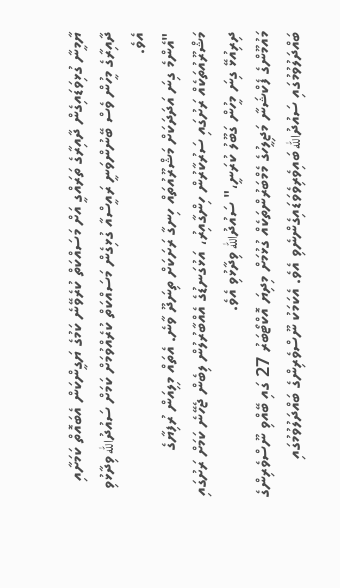ޔާމީނާ ގުޅިވަޑައިގެން ދާއިރާގެ ތަރައްގީ އަށް މަސައްކަތް ކުރެވޭނެ ކަމުގެ ޔަގީންކަން އެބައޮތް ކަމަށާއި ދާއިރާގެ މީހުން ވެސް ބޭނުންވަނީ ރައީސްއާ ގުޅިގެން މަސައްކަތް ކުރެއްވުމަށް ކަމަށް ސައުދުالله ވިދާޅުވި އެވެ.
"އެންމެ ގިނަ އަދަދަކަށް މަޝްރޫއުތައް ހިނގާ ރަށަކަށް ތިނަދޫ ވާނެ. އެތައް މިލިއަން ރުފިޔާގެ މަޝްރޫއުތަކެއް ރަށުގައި ސަރުކާރުން ހިންގާއިރު، އަޅުގަނޑުގެ އެއްބާރުލުން ލިބެން ޖެހޭނެ ކަމަށް ރަށުގައި ދިރިއުޅޭ ގިނަ މީހުން ގަބޫލު ކުރަނީ،" ސައުދުالله ވިދާޅުވި އެވެ.
މައުމޫންގެ ފެކްޝަނާ މަޖިލީހުގެ މެމްބަރުންތަކެއް ގުޅުމަށް މިދިޔަ އޮކްޓޯބަރު 27 ގައި ބޭއްވި ނޫސްވެރިންގެ ބައްދަލުވުމުގައި ސައުދުالله ބައިވެރިވެވަޑައިގެންނެވި އެވެ. އެކަމަކު ނޫސްވެރިންގެ ބައްދަލުވުމުގައި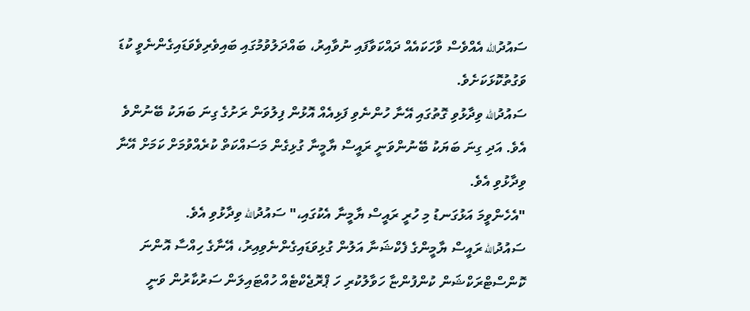ސައުދުالله އެއްވެސް ވާހަކައެއް ދައްކަވާފައި ނުވާއިރު، ބައްދަލުވުމުގައި ބައިވެރިވެވަޑައިގެންނެވީ ކުޑަ ވަގުތުކޮޅަކަށެވެ.
ސައުދުالله ވިދާޅުވި ގޮތުގައި އޭނާ ހުންނެވި ފަޅިއެއް އޮޅުން ފިލުވަން ރަށުގެ ގިނަ ބަޔަކު ބޭނުންވެ އެވެ. އަދި ގިނަ ބަޔަކު ބޭނުންވަނީ ރައީސް ޔާމީނާ ގުޅިގެން މަސައްކަތް ކުރެއްވުމަށް ކަމަށް އޭނާ ވިދާޅުވި އެވެ.
"އެހެންވީމަ އަޅުގަނޑު މި ހުރީ ރައީސް ޔާމީނާ އެކުގައި،" ސައުދުالله ވިދާޅުވި އެވެ.
ސައުދުالله ރައީސް ޔާމީންގެ ފެކްޝަނާ އަލުން ގުޅިވަޑައިގެންނެވިއިރު، އޭނާގެ ހިއްސާ އޮންނަ ކޮންސްޓްރަކްޝަން ކުންފުންޏާ ހަވާލުކުރި ހަ ޕްރޮޖެކްޓެއް ހުއްޓައިލަން ސަރުކާރުން ވަނީ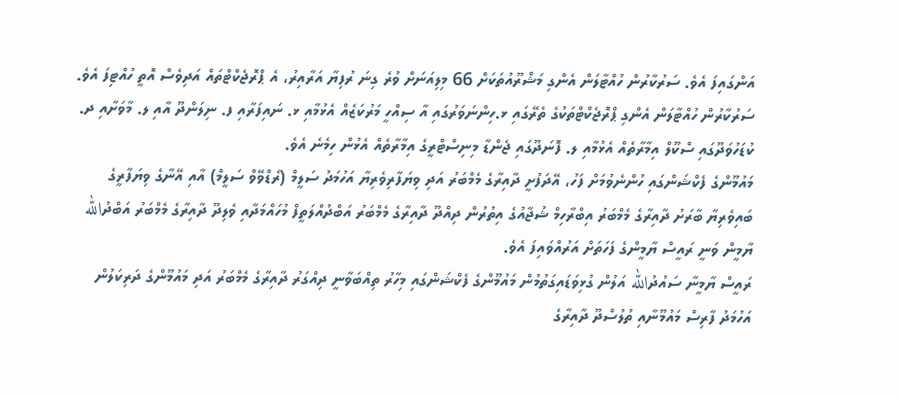އަންގައިފަ އެވެ. ސަރުކާރުން ހުއްޓާލަން އެންގި މަޝްރޫއުތަކަށް 66 މިލިއަނަށް ވުރެ ގިނަ ރުފިޔާ އަރާއިރު، އެ ޕްރޮޖެކްޓްތައް އަދިވެސް އޮތީ ހުއްޓިފަ އެވެ.
ސަރުކާރުން ހުއްޓާލަން އެންގި ޕްރޮޖެކްޓްތަކުގެ ތެރޭގައި ޅ.ހިންނަވަރުގައި އާ ސިއްހީ މަރުކަޒެއް އެޅުމާއި ޅ. ނައިފަރާއި ފ. ނިލަންދޫ އާއި ލ. މާވަށާއި ދ. ކުޑަހުވަދޫގައި ސްކޫލް އިމާރާތެއް އެޅުމާއި ލ. ފޮނަދޫގައި ޖެންޑާ މިނިސްޓްރީގެ އިމާރާތެއް އެޅުން ހިމެނެ އެވެ.
މައުމޫންގެ ފެކްޝަންގައި ހުންނެވުމަށް ފަހު، އޭދަފުށީ ދާއިރާގެ މެމްބަރު އަދި ވިޔަފާރިވެރިޔާ އަހުމަދު ސަލީމް (ރެޑްވޭވް ސަލީމް) އާއި އޭނާގެ ވިޔަފާރީގެ ބައިވެރިޔާ ބާރަށު ދާއިރާގެ މެމްބަރު އިބްރާހިމް ޝުޖާއުގެ އިތުރުން ދިއްދޫ ދާއިރާގެ މެމްބަރު އަބްދުއްލަތީފް މުހައްމަދާއި ވެލިދޫ ދާއިރާގެ މެމްބަރު އަބްދުالله ޔާމީން ވަނީ ރައީސް ޔާމީންގެ ފަހަތަށް އަރުއްވައިފަ އެވެ.
ރައީސް ޔާމީނާ ސައުދުالله އަލުން ގުޅިވަޑައިގަތުމުން މައުމޫންގެ ފެކްޝަންގައި މިހާރު ތިއްބަވާނީ ދިއްގަރު ދާއިރާގެ މެމްބަރު އަދި މައުމޫންގެ ދަރިކަލުން އަހުމަދު ފާރިސް މައުމޫނާއި ތުލުސްދޫ ދާއިރާގެ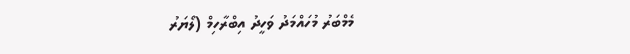މެމްބަރު މުހައްމަދު ވަހީދު އިބްރާހިމް (ލޯޔަރު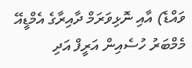ވައްޑެ) އާއި ނޮޅިވަރަމް ދާއިރާގެ އެމްޑީއޭ މެމްބަރު ހުސެއިން އަރީފް އަދި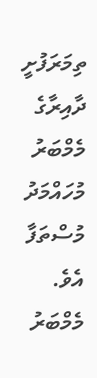ތިމަރަފުށީ ދާއިރާގެ މެމްބަރު މުހައްމަދު މުސްތަފާ އެވެ.
މެމްބަރު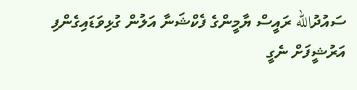ސައުދުالله ރައީސް ޔާމީންގެ ފެކްޝަނާ އަލުން ގުޅިވަޑައިގެންފި
އަރުޝީފަށް ނެގީ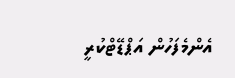އެންމެފަހުން އަޕްޑޭޓްކުރީ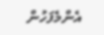އެންމެފަހުން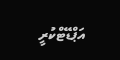އަޕްޑޭޓްކުރީ